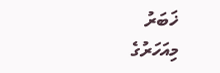ޚަބަރު
މިއަހަރުގެ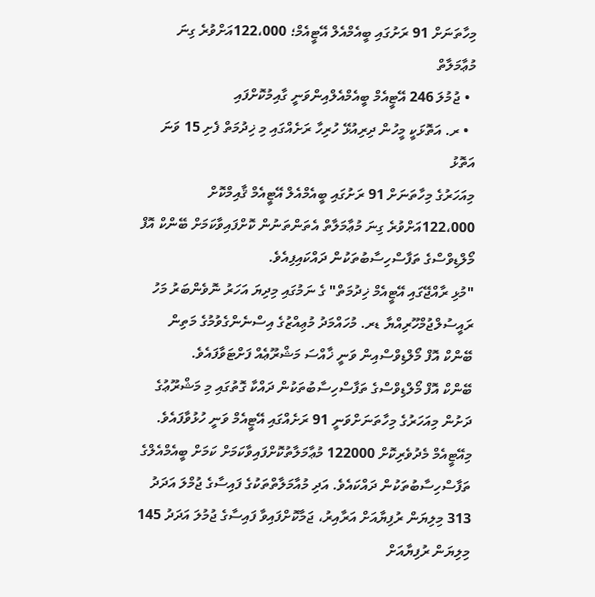މިހާތަނަށް 91 ރަށުގައި ބީއެމްއެލް އޭޓީއެމް؛ 122،000އަށްވުރެ ގިނަ މުޢާމަލާތް
  • ޖުމުލަ 246 އޭޓީއެމް ބީއެމްއެލްއިންވަނީ ގާއިމުކޮށްފައި
  • ރ. އަތޮޅަކީ މީހުން ދިރިއުޅޭ ހުރިހާ ރަށެއްގައި މި ޚިދުމަތް ފެށި 15 ވަނަ އަތޮޅު
މިއަހަރުގެ މިހާތަނަށް 91 ރަށުގައި ބީއެމްއެލް އޭޓީއެމް ޤާއިމްކޮށް 122،000އަށްވުރެ ގިނަ މުޢާމަލާތް އެތަންތަނުން ކޮށްފައިވާކަމަށް ބޭންކް އޮފް މޯލްޑިވްސްގެ ތަފާސްހިސާބުތަކުން ދައްކައިފިއެވެ.
"މުޅި ރާއްޖޭގައި އޭޓީއެމް ޚިދުމަތް" ގެ ނަމުގައި މިދިޔަ އަހަރު ނޮވެންބަރު މަހު ރައީސުލްޖުމްހޫރިއްޔާ ޑރ. މުހައްމަދު މުޢިއްޒުގެ އިސްނެންގެވުމުގެ މަތިން ބޭންކް އޮފް މޯލްޑިވްސްއިން ވަނީ ޚާއްސަ މަޝްރޫޢެއް ފަށްޓަވާފައެވެ.
ބޭންކް އޮފް މޯލްޑިވްސްގެ ތަފާސްހިސާބުތަކުން ދައްކާ ގޮތުގައި މި މަޝްރޫޢުގެ ދަށުން މިއަހަރުގެ މިހާތަނަށްވަނީ 91 ރަށެއްގައި އޭޓީއެމް ވަނީ ހުޅުވާފައެވެ. މިއޭޓީއެމް މެދުވެރިކޮށް 122000 މުޢާމަލާތުކޮށްފައިވާކަމަށް ކަމަށް ބީއެމްއެލްގެ ތަފާސްހިސާބުތަކުން ދައްކައެވެ. އަދި މުއާމަލާތްތަކުގެ ފައިސާގެ ޖުމްލަ އަދަދު 313 މިލިޔަން ރުފިޔާއަށް އަރާއިރު، ޖަމާކޮށްފައިވާ ފައިސާގެ ޖުމުލަ އަދަދު 145 މިލިޔަން ރުފިޔާއަށް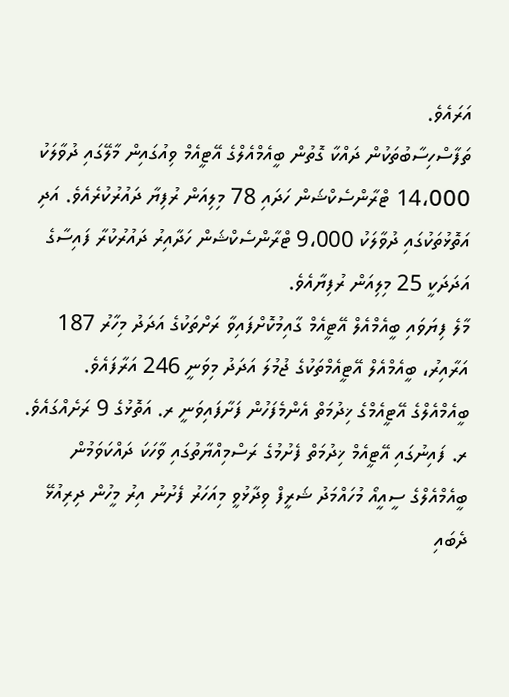އަރައެވެ.
ތަފާސްހިސާބުތަކުން ދައްކާ ގޮތުން ބީއެމްއެލްގެ އޭޓީއެމް ވިއުގައިން މާލޭގައި ދުވާލަކު 14،000 ޓްރާންސެކްޝަން ހަދައި 78 މިލިއަން ރުފިޔާ ދައުރުކުރެއެވެ. އަދި އަތޮޅުތަކުގައި ދުވާލަކު 9،000 ޓްރާންސެކްޝަން ހަދާއިރު ދައުރުކުރާ ފައިސާގެ އަދަދަކީ 25 މިލިއަން ރުފިޔާއެވެ.
މާލެ ފިޔަވައި ބީއެމްއެލް އޭޓީއެމް ގާއިމުކޮށްފައިވާ ރަށްތަކުގެ އަދަދު މިހާރު 187 އަރާއިރު، ބީއެމްއެލް އޭޓީއެމްތަކުގެ ޖުމުލަ އަދަދު މިވަނީ 246 އަރާފައެވެ.
ބީއެމްއެލްގެ އޭޓީއެމްގެ ޚިދުމަތް އެންމެފަހުން ފަށާފައިވަނީ ރ. އަތޮޅުގެ 9 ރަށެއްގައެވެ. ރ. ފައިނުގައި އޭޓީއެމް ޚިދުމަތް ފެށުމުގެ ރަސްމިއްޔާތުގައި ވާހަކަ ދައްކަވަމުން ބީއެމްއެލްގެ ސީއީއޯ މުހައްމަދު ޝަރީފް ވިދާޅުވީ މިއަހަރު ފެށުނު އިރު މީހުން ދިރިއުޅޭ ދެބައި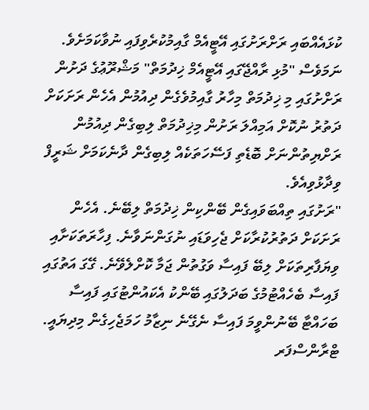ކުޅައެއްބައި ރަށްރަށުގައި އޭޓީއެމް ގާއިމުކުރެވިފައި ނުވާކަމަށެވެ. ނަމަވެސް "މުޅި ރާއްޖޭގައި އޭޓީއެމް ޚިދުމަތް" މަޝްރޫޢުގެ ދަށުން ރަށްށުގައި މި ޚިދުމަތް މިހާރު ގާއިމުވެގެން ދިއުމުން އެހެން ރަށަކަށް ދަތުރު ނުކޮށް އަމިއްލަ ރަށުން މިޚިދުމަތް ލިބިގެން ދިއުމުން ރަށްޔިތުންނަށް ބޮޑެތި ފަސޭހަތަކެއް ލިބިގެން ދާނެކަމަށް ޝަރީފް ވިދާޅުވިއެވެ.
"ރަށުގައި ތިއްބަވައިގެން ބޭންކިން ޚިދުމަތް ލިބޭނެ. އެހެން ރަށަކަށް ދަތުރުކުރާކަށް ޖެހިވަޑައި ނުގަންނަވާނެ. ފިހާރަތަކަށާއި ވިޔަފާރިތަކަށް ލިބޭ ފައިސާ ވަގުތުން ޖަމާ ކޮށްލެވޭނެ. ގޭގަ އަތުގައި ފައިސާ ބެހެއްޓުމުގެ ބަދަލުގައި ބޭންކު އެކައުންޓުގައި ފައިސާ ބަހައްޓާ ބޭނުންވީމަ ފައިސާ ނެގޭނެ ނިޒާމު ހަމަޖެހިގެން މިދިޔައީ. ޓްރާންސްފަރ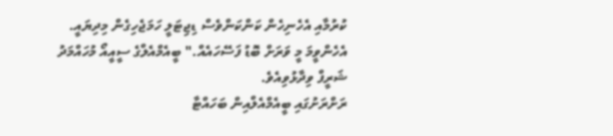ކުރުމާއި އެހެނިހެން ކަންކަންވެސް ޑިޖިޓަލީ ހަމަޖެހިގެން މިދިޔައީ. އެހެންވީމަ މީ ވަރަށް ބޮޑު ފަސޭހައެއް." ބީއެމްއެލްގެ ސީއީއޯ މުހައްމަދު ޝަރީފް ވިދާޅުވިއެވެ.
ރަށްރަށުގައި ބީއެމްއެލްއިން ބަހައްޓާ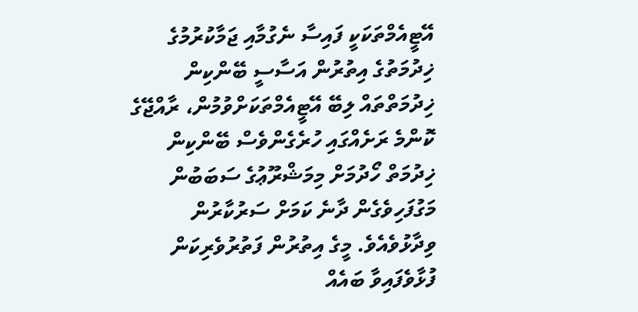އޭޓީއެމްތަކަކީ ފައިސާ ނެގުމާއި ޖަމާކުރުމުގެ ޚިދުމަތުގެ އިތުރުން އަސާސީ ބޭންކިން ޚިދުމަތްތައް ލިބޭ އޭޓީއެމްތަކަށްވުމުން، ރާއްޖޭގެ ކޮންމެ ރަށެއްގައި ހުރެގެންވެސް ބޭންކިން ޚިދުމަތް ހޯދުމަށް މިމަޝްރޫޢުގެ ސަބަބުން މަގުފަހިވެގެން ދާނެ ކަމަށް ސަރުކާރުން ވިދާޅުވެއެވެ. މީގެ އިތުރުން ފަތުރުވެރިކަން ފުޅާވެފައިވާ ބައެއް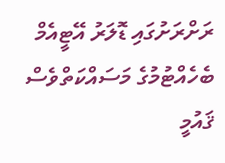ރަށްރަށުގައި ޑޮލަރު އޭޓީއެމް ބެހެއްޓުމުގެ މަސައްކަތްވެސް ޤައުމީ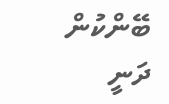ބޭންކުން ދަނީ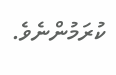ކުރަމުންނެވެ.